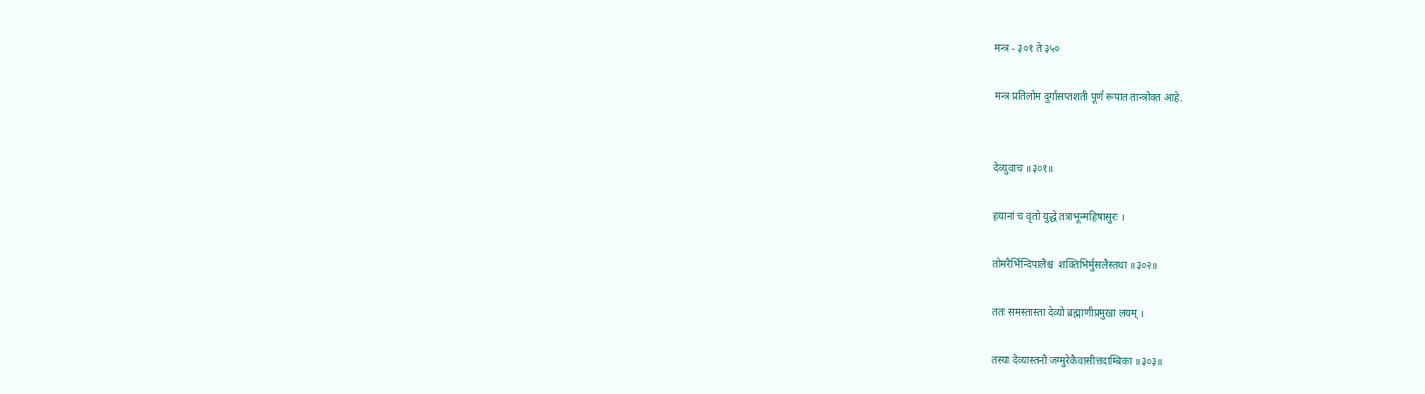मन्त्र - ३०१ ते ३५०

मन्त्र प्रतिलोम दुर्गासप्तशती पूर्ण रूपात तान्त्रोक्त आहे.


देव्युवाच ॥३०१॥

हयानां च वृतो युद्धे तत्राभून्महिषासुरः ।

तोमरैर्भिन्दिपालैश्च  शक्तिभिर्मुसलैस्तथा ॥३०२॥

ततः समस्तास्ता देव्यो ब्रह्माणीप्रमुखा लयम् ।

तस्या देव्यास्तनौ जग्मुरेकैवासीत्तदाम्बिका ॥३०३॥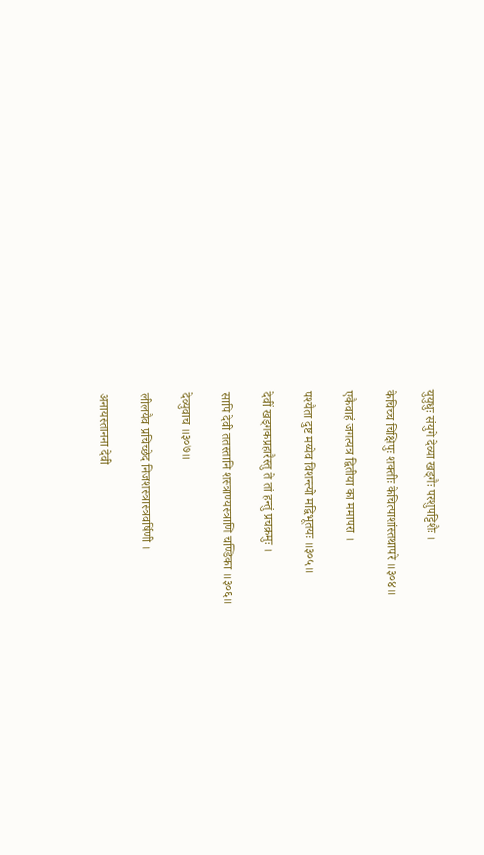युयुधुः संयुगे देव्या खड्‌गैः परशुपट्टिशैः ।

केचिच्च चिक्षिपुः शक्तीः केचित्पाशांस्तथापरे ॥३०४॥

एकैवाहं जगत्यत्र द्वितीया का ममापरा ।

पश्यैता दुष्ट मय्येव विशन्त्यो मद्विभूतयः ॥३०५॥

देवीं खड्गकप्रहारैस्तु ते तां हन्तुं प्रचक्रमुः ।

सापि देवी ततस्तानि शस्त्राण्यस्त्राणि चण्डिका ॥३०६॥

देव्युवाच ॥३०७॥

लीलयैव प्रचिच्छेद निजशस्त्रास्त्रवर्षिणी ।

अनायस्तानना देवी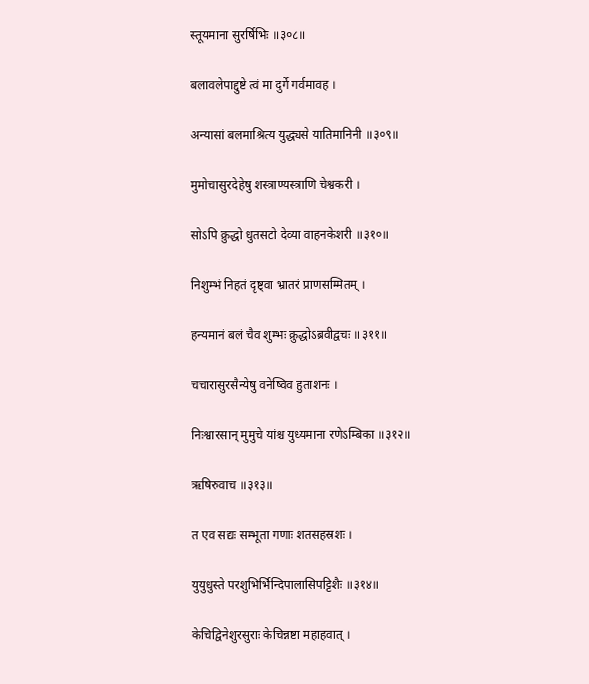स्तूयमाना सुरर्षिभिः ॥३०८॥

बलावलेपाद्दुष्टे त्वं मा दुर्गे गर्वमावह ।

अन्यासां बलमाश्रित्य युद्ध्यसे यातिमानिनी ॥३०९॥

मुमोचासुरदेहेषु शस्त्राण्यस्त्राणि चेश्वकरी ।

सोऽपि क्रुद्धो धुतसटो देव्या वाहनकेशरी ॥३१०॥

निशुम्भं निहतं दृष्ट्‌वा भ्रातरं प्राणसम्मितम् ।

हन्यमानं बलं चैव शुम्भः क्रुद्धोऽब्रवीद्वचः ॥३११॥

चचारासुरसैन्येषु वनेष्विव हुताशनः ।

निःश्वारसान् मुमुचे यांश्च युध्यमाना रणेऽम्बिका ॥३१२॥

ऋषिरुवाच ॥३१३॥

त एव सद्यः सम्भूता गणाः शतसहस्रशः ।

युयुधुस्ते परशुभिर्भिन्दिपालासिपट्टिशैः ॥३१४॥

केचिद्विनेशुरसुराः केचिन्नष्टा महाहवात् ।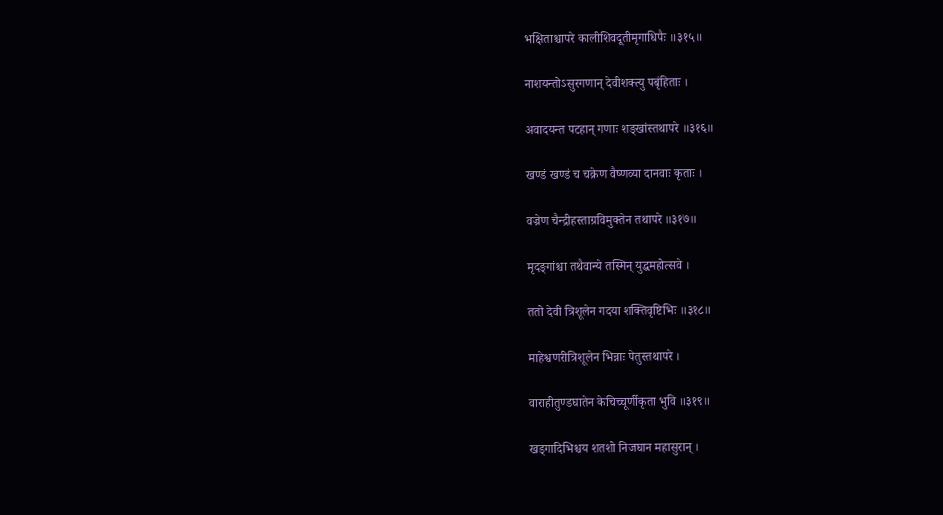भक्षिताश्चापरे कालीशिवदूतीमृगाधिपैः ॥३१५॥

नाशयन्तोऽसुरगणान् देवीशक्त्यु पबृंहिताः ।

अवादयन्त पटहान् गणाः शङ्‌खांस्तथापरे ॥३१६॥

खण्डं खण्डं च चक्रेण वैष्णव्या दानवाः कृताः ।

वज्रेण चैन्द्रीहस्ताग्रविमुक्तेन तथापरे ॥३१७॥

मृदङ्‌गांश्चा तथैवान्ये तस्मिन् युद्धमहोत्सवे ।

ततो देवी त्रिशूलेन गदया शक्तिवृष्टिभिः ॥३१८॥

माहेश्वणरीत्रिशूलेन भिन्नाः पेतुस्तथापरे ।

वाराहीतुण्डघातेन केचिच्चूर्णीकृता भुवि ॥३१९॥

खड्‌गादिभिश्चय शतशो निजघान महासुरान् ।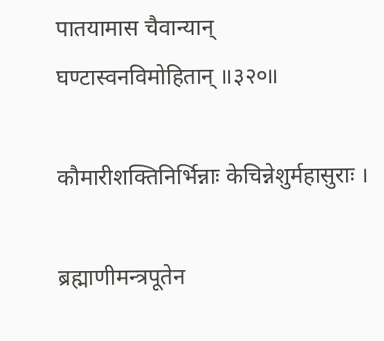पातयामास चैवान्यान् घण्टास्वनविमोहितान् ॥३२०॥

कौमारीशक्तिनिर्भिन्नाः केचिन्नेशुर्महासुराः ।

ब्रह्माणीमन्त्रपूतेन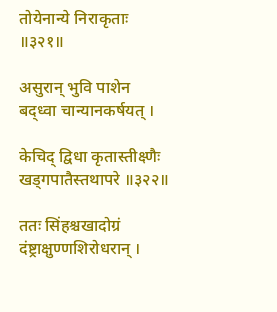तोयेनान्ये निराकृताः ॥३२१॥

असुरान् भुवि पाशेन बद्‌ध्वा चान्यानकर्षयत् ।

केचिद् द्विधा कृतास्तीक्ष्णैः खड्‌गपातैस्तथापरे ॥३२२॥

ततः सिंहश्चखादोग्रं दंष्ट्राक्षुण्णशिरोधरान् ।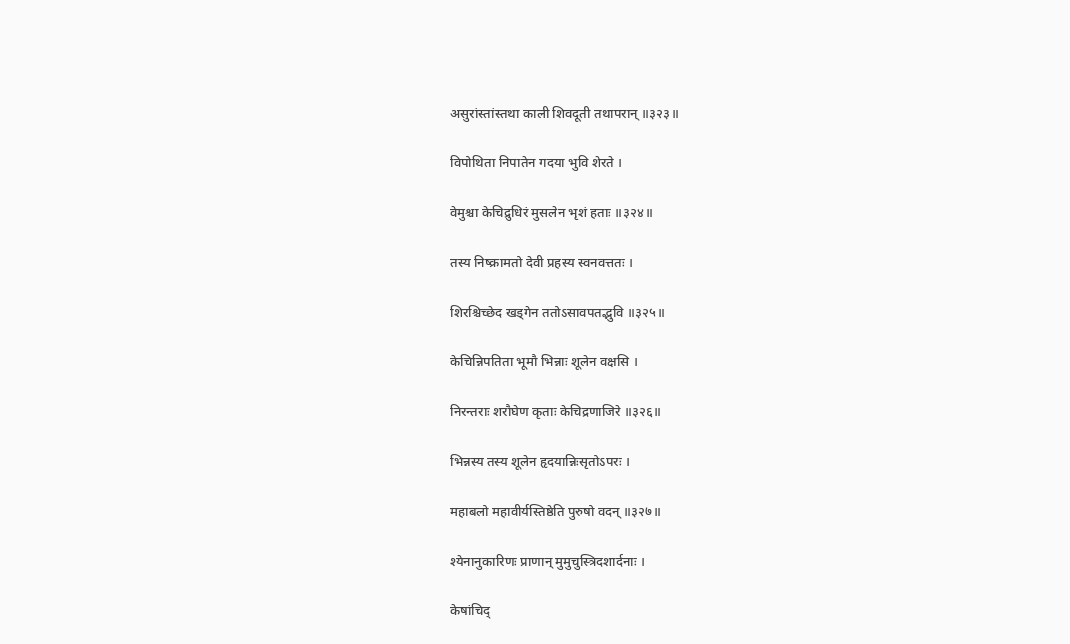असुरांस्तांस्तथा काली शिवदूती तथापरान् ॥३२३॥

विपोथिता निपातेन गदया भुवि शेरते ।

वेमुश्चा केचिद्रुधिरं मुसलेन भृशं हताः ॥३२४॥

तस्य निष्क्रामतो देवी प्रहस्य स्वनवत्ततः ।

शिरश्चिच्छेद खड्‌‍गेन ततोऽसावपतद्भुवि ॥३२५॥

केचिन्निपतिता भूमौ भिन्नाः शूलेन वक्षसि ।

निरन्तराः शरौघेण कृताः केचिद्रणाजिरे ॥३२६॥

भिन्नस्य तस्य शूलेन हृदयान्निःसृतोऽपरः ।

महाबलो महावीर्यस्तिष्ठेति पुरुषो वदन् ॥३२७॥

श्येनानुकारिणः प्राणान् मुमुचुस्त्रिदशार्दनाः ।

केषांचिद्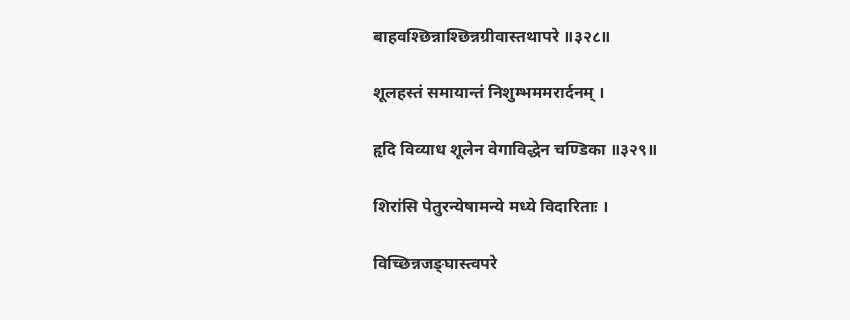बाहवश्छिन्नाश्छिन्नग्रीवास्तथापरे ॥३२८॥

शूलहस्तं समायान्तं निशुम्भममरार्दनम् ।

हृदि विव्याध शूलेन वेगाविद्धेन चण्डिका ॥३२९॥

शिरांसि पेतुरन्येषामन्ये मध्ये विदारिताः ।

विच्छिन्नजङ्‌घास्त्वपरे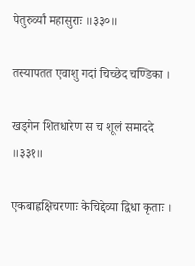पेतुरुर्व्यां महासुराः ॥३३०॥

तस्यापतत एवाशु गदां चिच्छेद चण्डिका ।

खड्‌गेन शितधारेण स च शूलं समाददे ॥३३१॥

एकबाह्वक्षिचरणाः केचिद्देव्या द्विधा कृताः ।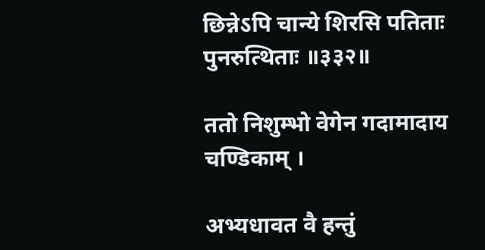छिन्नेऽपि चान्ये शिरसि पतिताः पुनरुत्थिताः ॥३३२॥

ततो निशुम्भो वेगेन गदामादाय चण्डिकाम् ।

अभ्यधावत वै हन्तुं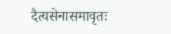दैत्यसेनासमावृतः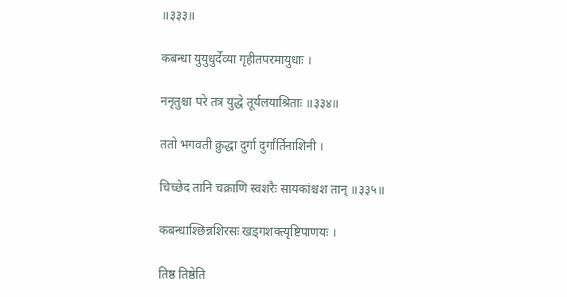॥३३३॥

कबन्धा युयुधुर्देव्या गृहीतपरमायुधाः ।

ननृतुश्चा परे तत्र युद्धे तूर्यलयाश्रिताः ॥३३४॥

ततो भगवती क्रुद्धा दुर्गा दुर्गार्तिनाशिनी ।

चिच्छेद तानि चक्राणि स्वशरैः सायकांश्चश तान् ॥३३५॥

कबन्धाश्छिन्नशिरसः खड्‌गशक्त्यृष्टिपाणयः ।

तिष्ठ तिष्ठेति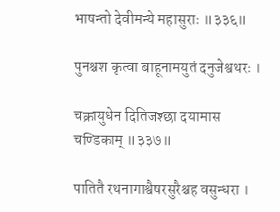भाषन्तो देवीमन्ये महासुराः ॥३३६॥

पुनश्चश कृत्वा बाहूनामयुतं दनुजेश्वथरः ।

चक्रायुधेन दितिजश्छा दयामास चण्डिकाम् ॥३३७॥

पातितै रथनागाश्वैषरसुरैश्चह वसुन्धरा ।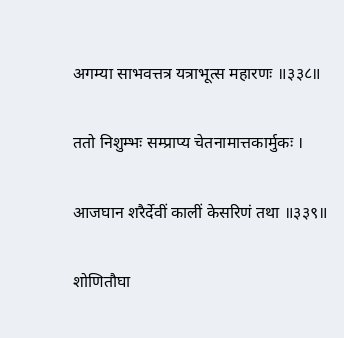अगम्या साभवत्तत्र यत्राभूत्स महारणः ॥३३८॥

ततो निशुम्भः सम्प्राप्य चेतनामात्तकार्मुकः ।

आजघान शरैर्देवीं कालीं केसरिणं तथा ॥३३९॥

शोणितौघा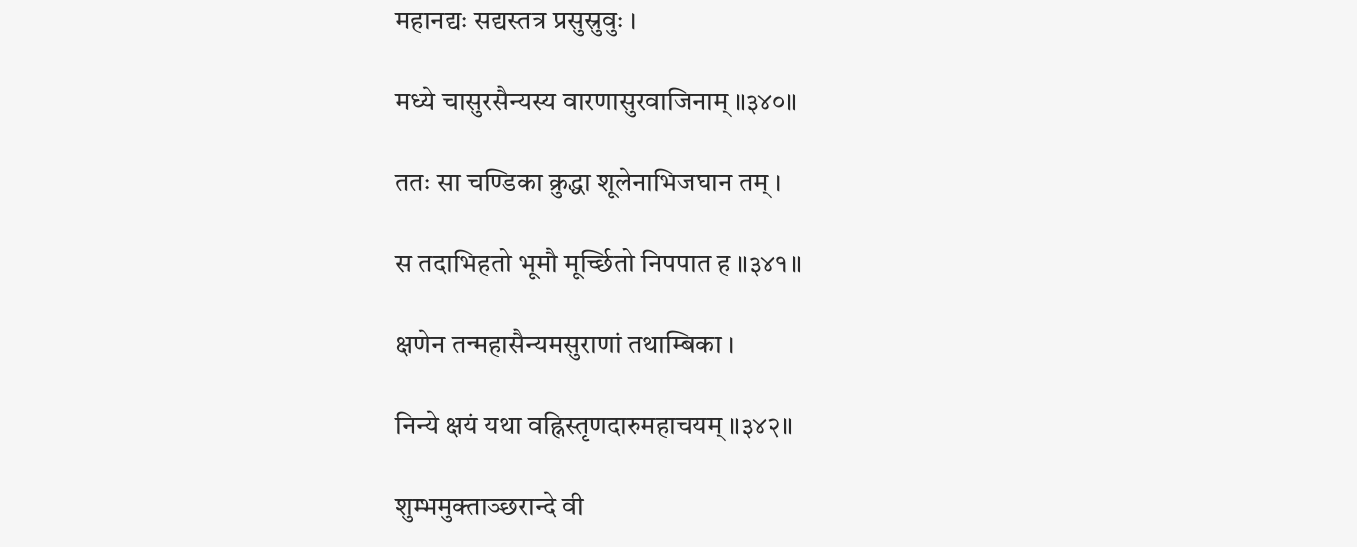महानद्यः सद्यस्तत्र प्रसुस्रुवुः ।

मध्ये चासुरसैन्यस्य वारणासुरवाजिनाम् ॥३४०॥

ततः सा चण्डिका क्रुद्धा शूलेनाभिजघान तम् ।

स तदाभिहतो भूमौ मूर्च्छितो निपपात ह ॥३४१॥

क्षणेन तन्महासैन्यमसुराणां तथाम्बिका ।

निन्ये क्षयं यथा वह्निस्तृणदारुमहाचयम् ॥३४२॥

शुम्भमुक्ताञ्छरान्दे वी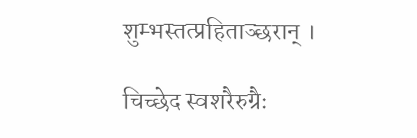शुम्भस्तत्प्रहिताञ्छरान् ।

चिच्छेद स्वशरैरुग्रैः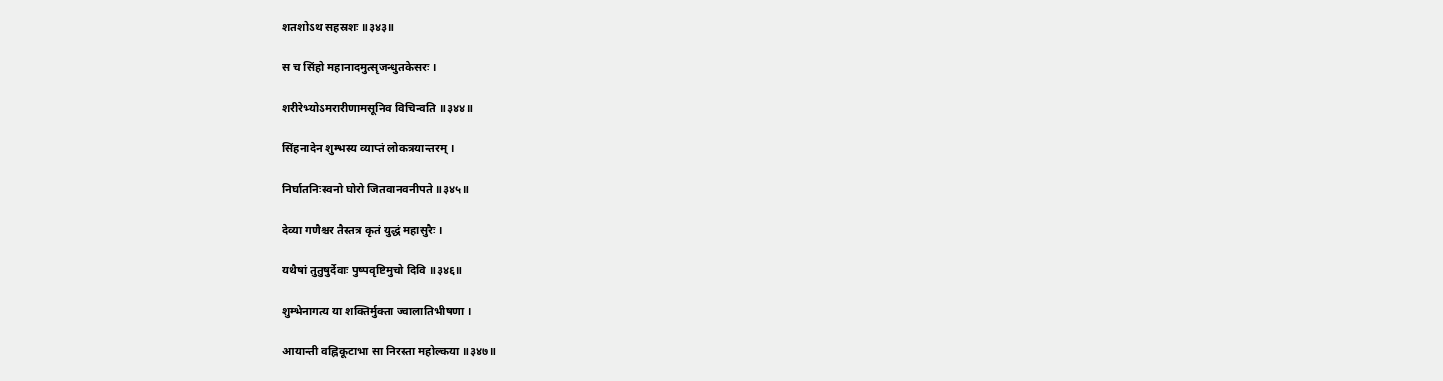शतशोऽथ सहस्रशः ॥३४३॥

स च सिंहो महानादमुत्सृजन्धुतकेसरः ।

शरीरेभ्योऽमरारीणामसूनिव विचिन्वति ॥३४४॥

सिंहनादेन शुम्भस्य व्याप्तं लोकत्रयान्तरम् ।

निर्घातनिःस्वनो घोरो जितवानवनीपते ॥३४५॥

देव्या गणैश्चर तैस्तत्र कृतं युद्धं महासुरैः ।

यथैषां तुतुषुर्देवाः पुष्पवृष्टिमुचो दिवि ॥३४६॥

शुम्भेनागत्य या शक्तिर्मुक्ता ज्वालातिभीषणा ।

आयान्ती वह्निकूटाभा सा निरस्ता महोल्कया ॥३४७॥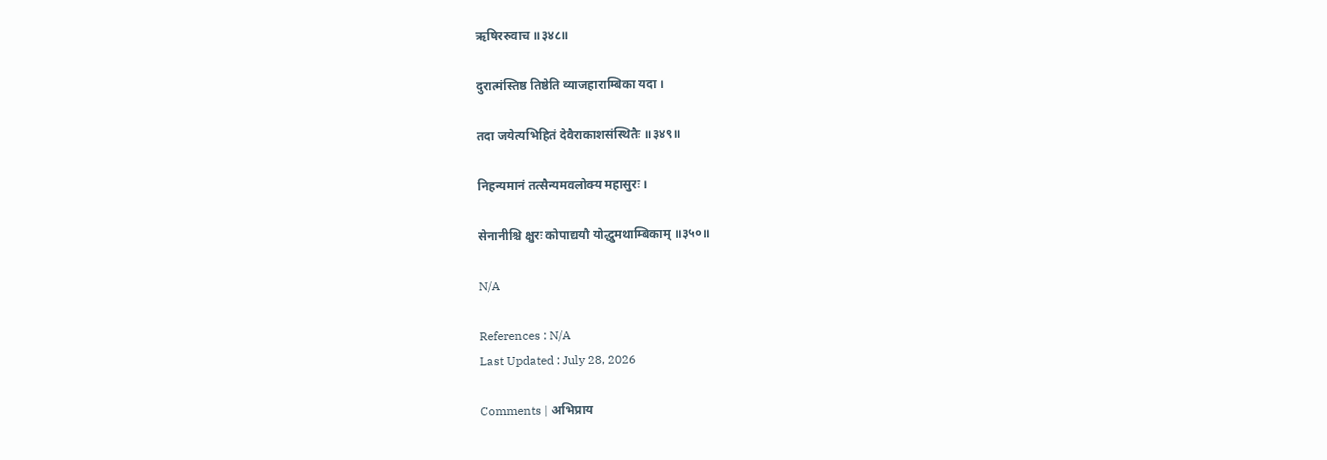ऋषिररुवाच ॥३४८॥

दुरात्मंस्तिष्ठ तिष्ठेति व्याजहाराम्बिका यदा ।

तदा जयेत्यभिहितं देवैराकाशसंस्थितैः ॥३४९॥

निहन्यमानं तत्सैन्यमवलोक्य महासुरः ।

सेनानीश्चि क्षुरः कोपाद्ययौ योद्धुमथाम्बिकाम् ॥३५०॥

N/A

References : N/A
Last Updated : July 28, 2026

Comments | अभिप्राय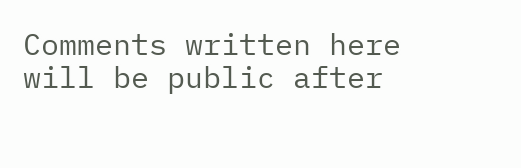Comments written here will be public after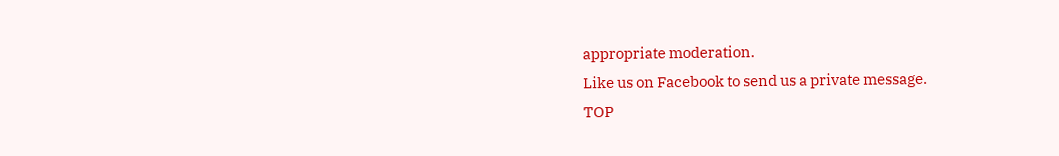appropriate moderation.
Like us on Facebook to send us a private message.
TOP